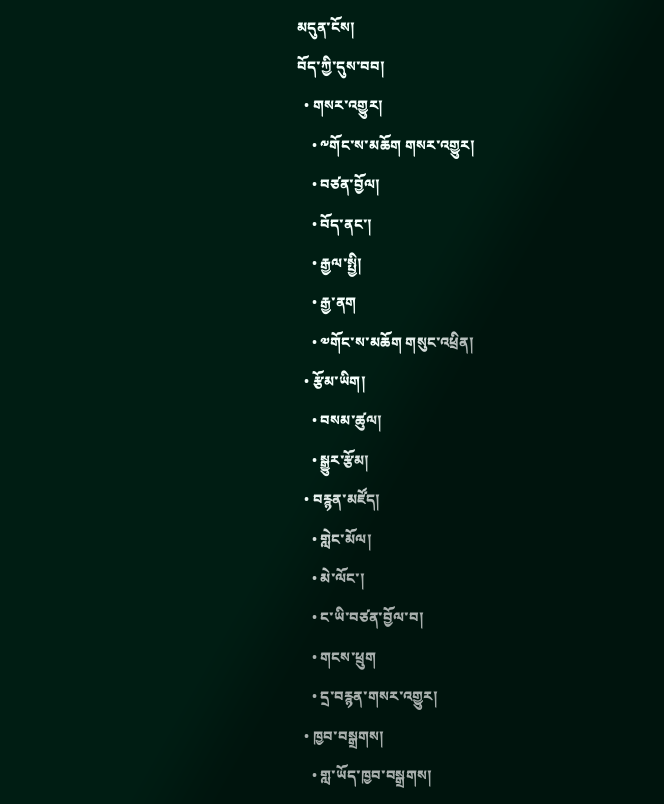མདུན་ངོས།
བོད་ཀྱི་དུས་བབ།
  • གསར་འགྱུར།
    • ༸གོང་ས་མཆོག གསར་འགྱུར།
    • བཙན་བྱོལ།
    • བོད་ནང་།
    • རྒྱལ་སྤྱི།
    • རྒྱ་ནག
    • ༧གོང་ས་མཆོག གསུང་འཕྲིན།
  • རྩོམ་ཡིག།
    • བསམ་ཚུལ།
    • སྒྱུར་རྩོམ།
  • བརྙན་མཛོད།
    • གླེང་མོལ།
    • མེ་ལོང་།
    • ང་ཡི་བཙན་བྱོལ་བ།
    • གངས་ཕྲུག
    • དྲ་བརྙན་གསར་འགྱུར།
  • ཁྱབ་བསྒྲགས།
    • གླ་ཡོད་ཁྱབ་བསྒྲགས།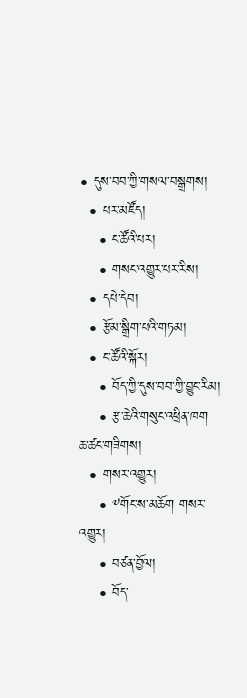• དུས་བབ་ཀྱི་གསལ་བསྒྲགས།
  • པར་མཛོད།
    • ང་ཚོའི་པར།
    • གསང་འགྱུར་པར་རིས།
  • དཔེ་དེབ།
  • རྩོམ་སྒྲིག་པའི་གཏམ།
  • ང་ཚོའི་སྐོར།
    • བོད་ཀྱི་དུས་བབ་ཀྱི་བྱུང་རིམ།
    • རྩ་ཆེའི་གསུང་འཕྲིན་ཁག
ཆ་ཚང་གཟིགས།
  • གསར་འགྱུར།
    • ༸གོང་ས་མཆོག གསར་འགྱུར།
    • བཙན་བྱོལ།
    • བོད་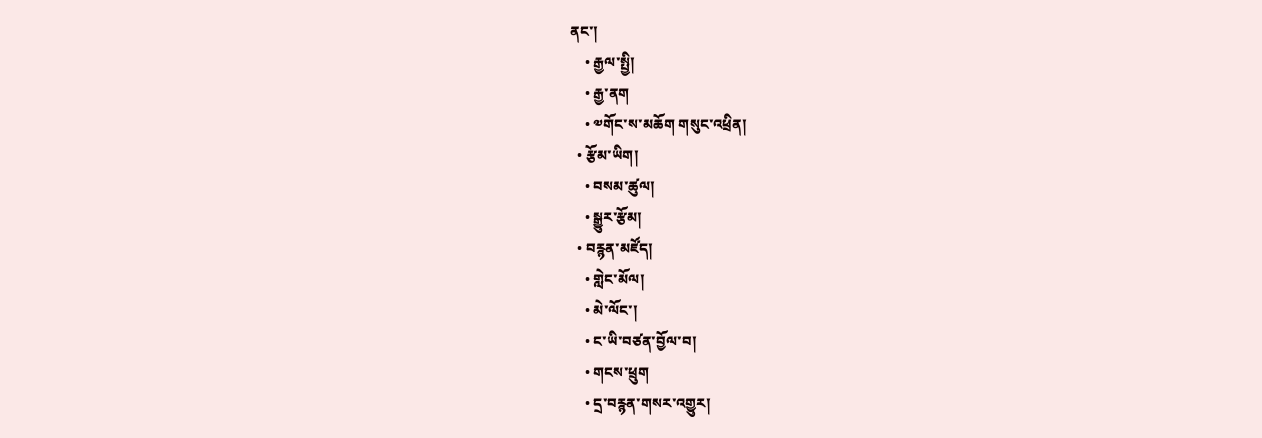ནང་།
    • རྒྱལ་སྤྱི།
    • རྒྱ་ནག
    • ༧གོང་ས་མཆོག གསུང་འཕྲིན།
  • རྩོམ་ཡིག།
    • བསམ་ཚུལ།
    • སྒྱུར་རྩོམ།
  • བརྙན་མཛོད།
    • གླེང་མོལ།
    • མེ་ལོང་།
    • ང་ཡི་བཙན་བྱོལ་བ།
    • གངས་ཕྲུག
    • དྲ་བརྙན་གསར་འགྱུར།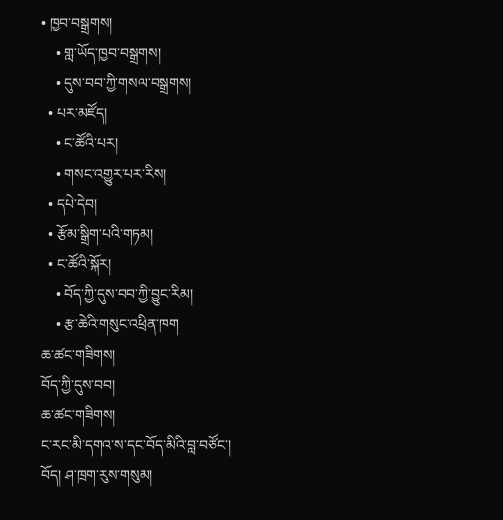• ཁྱབ་བསྒྲགས།
    • གླ་ཡོད་ཁྱབ་བསྒྲགས།
    • དུས་བབ་ཀྱི་གསལ་བསྒྲགས།
  • པར་མཛོད།
    • ང་ཚོའི་པར།
    • གསང་འགྱུར་པར་རིས།
  • དཔེ་དེབ།
  • རྩོམ་སྒྲིག་པའི་གཏམ།
  • ང་ཚོའི་སྐོར།
    • བོད་ཀྱི་དུས་བབ་ཀྱི་བྱུང་རིམ།
    • རྩ་ཆེའི་གསུང་འཕྲིན་ཁག
ཆ་ཚང་གཟིགས།
བོད་ཀྱི་དུས་བབ།
ཆ་ཚང་གཟིགས།
ང་རང་མི་དགའ་ས་དང་བོད་མིའི་བླ་བཙོང་།
བོད། ཤ་ཁྲག་རུས་གསུམ།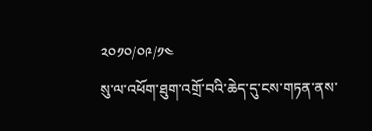༢༠༡༠/༠༩/༡༤
སུ་ལ་འཕོག་ཐུག་འགྲོ་བའི་ཆེད་དུ་ངས་གཏན་ནས་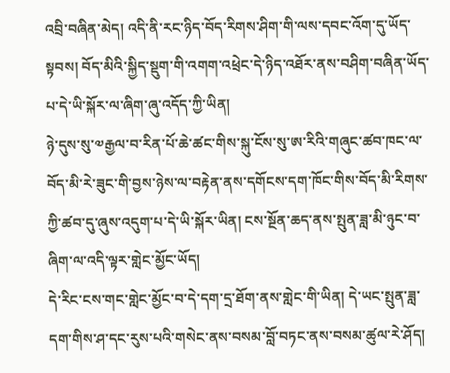འབྲི་བཞིན་མེད། འདི་ནི་རང་ཉིད་བོད་རིགས་ཤིག་གི་ལས་དབང་འོག་དུ་ཡོད་སྟབས། བོད་མིའི་སྐྱིད་སྡུག་གི་འགག་འཕྲེང་དེ་ཉིད་འཐོར་ནས་བཤིག་བཞིན་ཡོད་པ་དེ་ཡི་སྐོར་ལ་ཞིག་ཞུ་འདོད་ཀྱི་ཡིན།
ཉེ་དུས་སུ་༧རྒྱལ་བ་རིན་པོ་ཆེ་ཚང་གིས་སྐུ་ངོས་སུ་ཨ་རིའི་གཞུང་ཚབ་ཁང་ལ་བོད་མི་རེ་ཟུང་གི་བྱས་ཉེས་ལ་བརྟེན་ནས་དགོངས་དག་ཁོང་གིས་བོད་མི་རིགས་ཀྱི་ཚབ་དུ་ཞུས་འདུག་པ་དེ་ཡི་སྐོར་ཡིན། ངས་སྔོན་ཆད་ནས་སྤུན་ཟླ་མི་ཉུང་བ་ཞིག་ལ་འདི་ལྟར་གླེང་མྱོང་ཡོད།
དེ་རིང་ངས་གང་གླེང་མྱོང་བ་དེ་དག་དྲ་ཐོག་ནས་གླེང་གི་ཡིན། དེ་ཡང་སྤུན་ཟླ་དག་གིས་ཤ་དང་རུས་པའི་གསེང་ནས་བསམ་བློ་བཏང་ནས་བསམ་ཚུལ་རེ་ཤོད།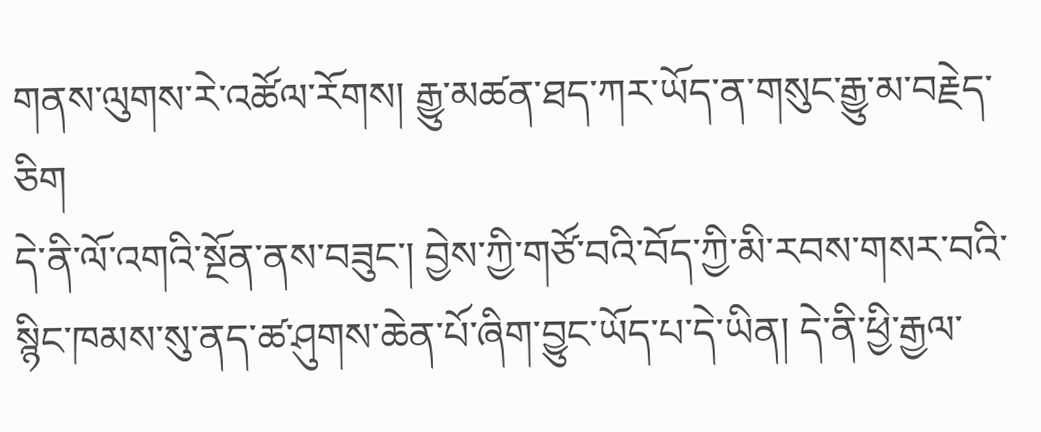གནས་ལུགས་རེ་འཚོལ་རོགས། རྒྱུ་མཚན་ཐད་ཀར་ཡོད་ན་གསུང་རྒྱུ་མ་བརྗེད་ཅིག
དེ་ནི་ལོ་འགའི་སྔོན་ནས་བཟུང་། བྱེས་ཀྱི་གཙོ་བའི་བོད་ཀྱི་མི་རབས་གསར་བའི་སྙིང་ཁམས་སུ་ནད་ཚ་ཤུགས་ཆེན་པོ་ཞིག་བྱུང་ཡོད་པ་དེ་ཡིན། དེ་ནི་ཕྱི་རྒྱལ་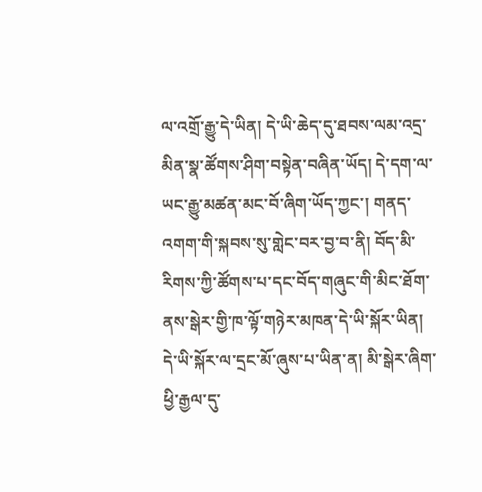ལ་འགྲོ་རྒྱུ་དེ་ཡིན། དེ་ཡི་ཆེད་དུ་ཐབས་ལམ་འདྲ་མིན་སྣ་ཚོགས་ཤིག་བསྟེན་བཞིན་ཡོད། དེ་དག་ལ་ཡང་རྒྱུ་མཚན་མང་བོ་ཞིག་ཡོད་ཀྱང་། གནད་འགག་གི་སྐབས་སུ་གླེང་བར་བྱ་བ་ནི། བོད་མི་རིགས་ཀྱི་ཚོགས་པ་དང་བོད་གཞུང་གི་མིང་ཐོག་ནས་སྒེར་གྱི་ཁ་ལྟོ་གཉེར་མཁན་དེ་ཡི་སྐོར་ཡིན།
དེ་ཡི་སྐོར་ལ་དྲང་མོ་ཞུས་པ་ཡིན་ན། མི་སྒེར་ཞིག་ཕྱི་རྒྱལ་དུ་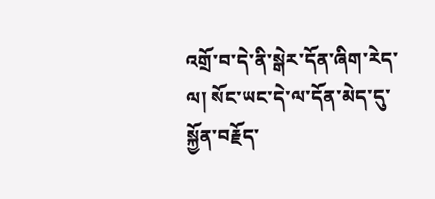འགྲོ་བ་དེ་ནི་སྒེར་དོན་ཞིག་རེད་ལ། སོང་ཡང་དེ་ལ་དོན་མེད་དུ་སྐྱོན་བརྗོད་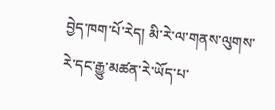བྱེད་ཁག་པོ་རེད། མི་རེ་ལ་གནས་ལུགས་རེ་དང་རྒྱུ་མཚན་རེ་ཡོད་པ་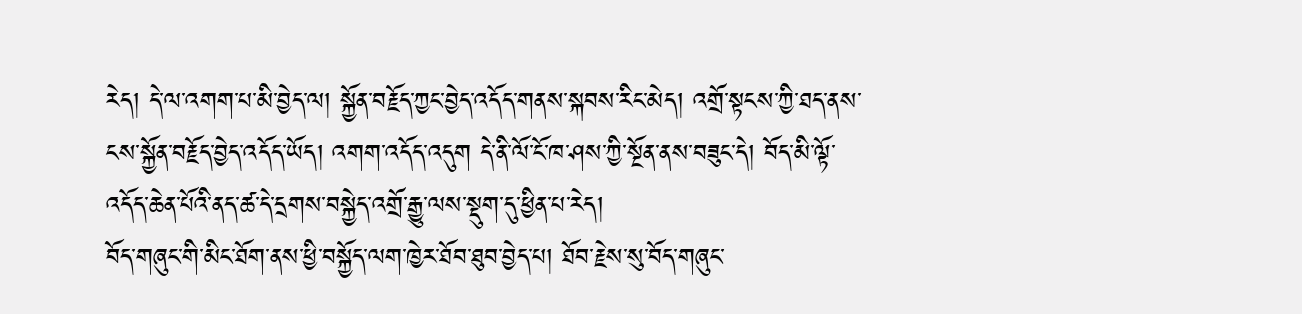རེད། དེ་ལ་འགག་པ་མི་བྱེད་ལ། སྐྱོན་བརྗོད་ཀྱང་བྱེད་འདོད་གནས་སྐབས་རིང་མེད། འགྲོ་སྟངས་ཀྱི་ཐད་ནས་ངས་སྐྱོན་བརྗོད་བྱེད་འདོད་ཡོད། འགག་འདོད་འདུག དེ་ནི་ལོ་ངོ་ཁ་ཤས་ཀྱི་སྔོན་ནས་བཟུང་དེ། བོད་མི་ལྟོ་འདོད་ཆེན་པོའི་ནད་ཚ་དེ་དྲགས་བསྐྱེད་འགྲོ་རྒྱུ་ལས་སྡུག་དུ་ཕྱིན་པ་རེད།
བོད་གཞུང་གི་མིང་ཐོག་ནས་ཕྱི་བསྐྱོད་ལག་ཁྱེར་ཐོབ་ཐུབ་བྱེད་པ། ཐོབ་རྗེས་སུ་བོད་གཞུང་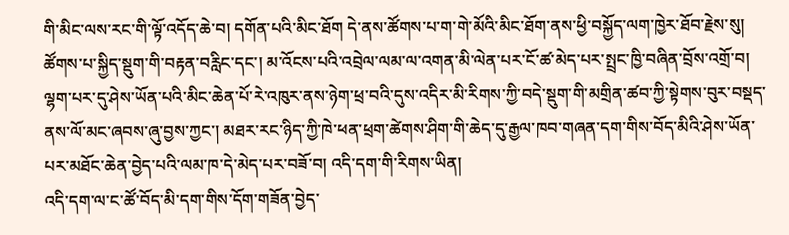གི་མིང་ལས་རང་གི་ལྟོ་འདོད་ཆེ་བ། དགོན་པའི་མིང་ཐོག དེ་ནས་ཚོགས་པ་ག་གེ་མོའི་མིང་ཐོག་ནས་ཕྱི་བསྐྱོད་ལག་ཁྱེར་ཐོབ་རྗེས་སུ། ཚོགས་པ་སྐྱིད་སྡུག་གི་བརྟན་བརླིང་དང་། མ་འོངས་པའི་འབྲེལ་ལམ་ལ་འགན་མི་ལེན་པར་ངོ་ཚ་མེད་པར་སྤྲང་ཁྱི་བཞིན་བྲོས་འགྲོ་བ། ལྷག་པར་དུ་ཤེས་ཡོན་པའི་མིང་ཆེན་པོ་རེ་འཁུར་ནས་ཉེག་ཕྲ་བའི་དུས་འདིར་མི་རིགས་ཀྱི་བདེ་སྡུག་གི་མགྲིན་ཚབ་ཀྱི་སྟེགས་བུར་བསྡད་ནས་ལོ་མང་ཞབས་ཞུ་བྱས་ཀྱང་། མཐར་རང་ཉིད་ཀྱི་ཁེ་ཕན་ཕྲག་ཚེགས་ཤིག་གི་ཆེད་དུ་རྒྱལ་ཁབ་གཞན་དག་གིས་བོད་མིའི་ཤེས་ཡོན་པར་མཐོང་ཆེན་བྱེད་པའི་ལམ་ཁ་དེ་མེད་པར་བཟོ་བ། འདི་དག་གི་རིགས་ཡིན།
འདི་དག་ལ་ང་ཚོ་བོད་མི་དག་གིས་དོག་གཟོན་བྱེད་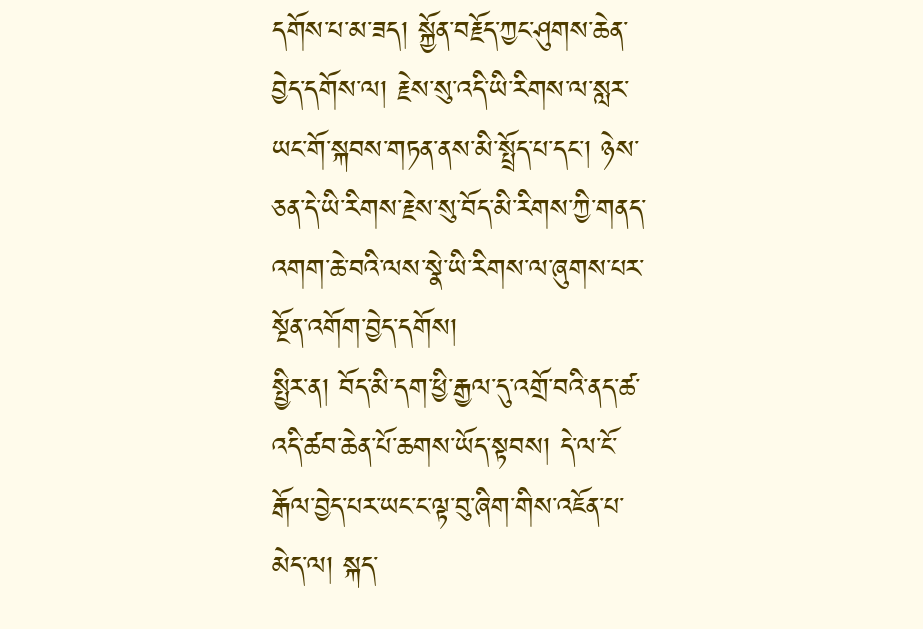དགོས་པ་མ་ཟད། སྐྱོན་བརྗོད་ཀྱང་ཤུགས་ཆེན་བྱེད་དགོས་ལ། རྗེས་སུ་འདི་ཡི་རིགས་ལ་སླར་ཡང་གོ་སྐབས་གཏན་ནས་མི་སྤྲོད་པ་དང་། ཉེས་ཅན་དེ་ཡི་རིགས་རྗེས་སུ་བོད་མི་རིགས་ཀྱི་གནད་འགག་ཆེ་བའི་ལས་སྣེ་ཡི་རིགས་ལ་ཞུགས་པར་སྔོན་འགོག་བྱེད་དགོས།
སྤྱིར་ན། བོད་མི་དག་ཕྱི་རྒྱལ་དུ་འགྲོ་བའི་ནད་ཚ་འདི་ཚབ་ཆེན་པོ་ཆགས་ཡོད་སྟབས། དེ་ལ་ངོ་རྒོལ་བྱེད་པར་ཡང་ང་ལྟ་བུ་ཞིག་གིས་འཇོན་པ་མེད་ལ། སྐད་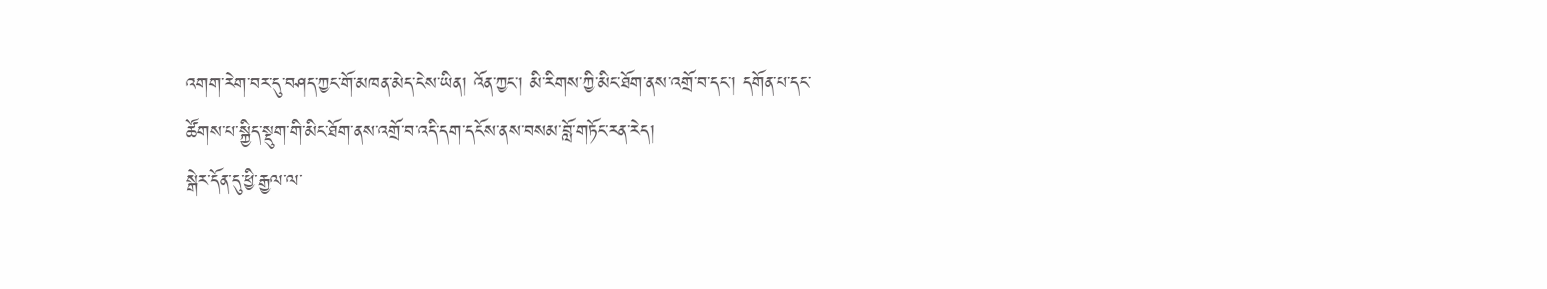འགག་རེག་བར་དུ་བཤད་ཀྱང་གོ་མཁན་མེད་ངེས་ཡིན། འོན་ཀྱང་། མི་རིགས་ཀྱི་མིང་ཐོག་ནས་འགྲོ་བ་དང་། དགོན་པ་དང་ཚོགས་པ་སྐྱིད་སྡུག་གི་མིང་ཐོག་ནས་འགྲོ་བ་འདི་དག་དངོས་ནས་བསམ་བློ་གཏོང་རན་རེད།
སྒེར་དོན་དུ་ཕྱི་རྒྱལ་ལ་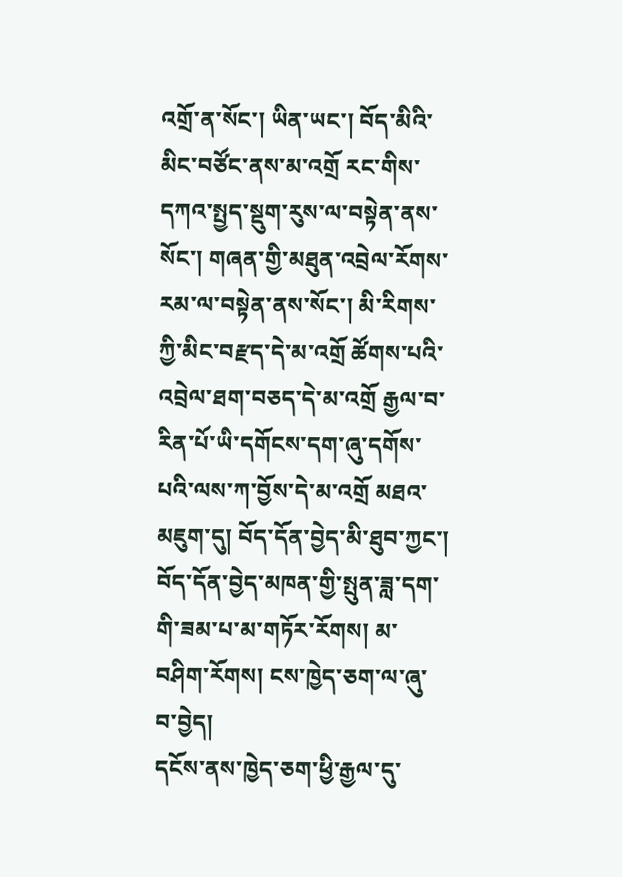འགྲོ་ན་སོང་། ཡིན་ཡང་། བོད་མིའི་མིང་བཙོང་ནས་མ་འགྲོ རང་གིས་དཀའ་སྤྱད་སྡུག་རུས་ལ་བསྟེན་ནས་སོང་། གཞན་གྱི་མཐུན་འབྲེལ་རོགས་རམ་ལ་བསྟེན་ནས་སོང་། མི་རིགས་ཀྱི་མིང་བརྫད་དེ་མ་འགྲོ ཚོགས་པའི་འབྲེལ་ཐག་བཅད་དེ་མ་འགྲོ རྒྱལ་བ་རིན་པོ་ཡི་དགོངས་དག་ཞུ་དགོས་པའི་ལས་ཀ་བྱོས་དེ་མ་འགྲོ མཐའ་མཇུག་དུ། བོད་དོན་བྱེད་མི་ཐུབ་ཀྱང་། བོད་དོན་བྱེད་མཁན་གྱི་སྤུན་ཟླ་དག་གི་ཟམ་པ་མ་གཏོར་རོགས། མ་བཤིག་རོགས། ངས་ཁྱེད་ཅག་ལ་ཞུ་བ་བྱེད།
དངོས་ནས་ཁྱེད་ཅག་ཕྱི་རྒྱལ་དུ་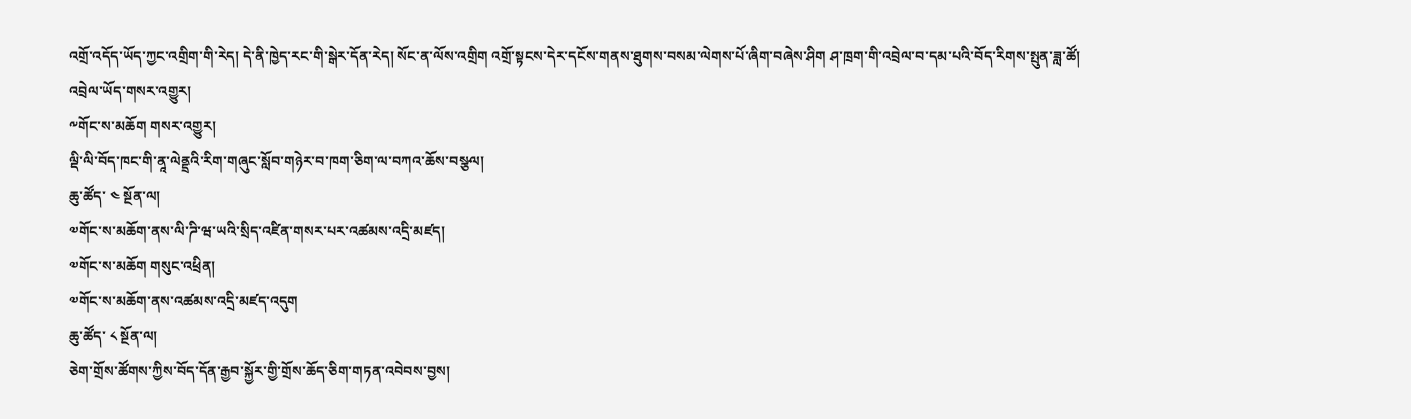འགྲོ་འདོད་ཡོད་ཀྱང་འགྲིག་གི་རེད། དེ་ནི་ཁྱེད་རང་གི་སྒེར་དོན་རེད། སོང་ན་ལོས་འགྲིག འགྲོ་སྟངས་དེར་དངོས་གནས་ཐུགས་བསམ་ལེགས་པོ་ཞིག་བཞེས་ཤིག ཤ་ཁྲག་གི་འབྲེལ་བ་དམ་པའི་བོད་རིགས་སྤུན་ཟླ་ཚོ།
འབྲེལ་ཡོད་གསར་འགྱུར།
༸གོང་ས་མཆོག གསར་འགྱུར།
ལྡི་ལི་བོད་ཁང་གི་ནཱ་ལེནྡྲའི་རིག་གཞུང་སློབ་གཉེར་བ་ཁག་ཅིག་ལ་བཀའ་ཆོས་བསྩལ།
ཆུ་ཚོད་ ༤ སྔོན་ལ།
༧གོང་ས་མཆོག་ནས་ལི་ཌི་ཝ་ཡའི་སྲིད་འཛིན་གསར་པར་འཚམས་འདྲི་མཛད།
༧གོང་ས་མཆོག གསུང་འཕྲིན།
༧གོང་ས་མཆོག་ནས་འཚམས་འདྲི་མཛད་འདུག
ཆུ་ཚོད་ ༨ སྔོན་ལ།
ཅེག་གྲོས་ཚོགས་ཀྱིས་བོད་དོན་རྒྱབ་སྐྱོར་གྱི་གྲོས་ཆོད་ཅིག་གཏན་འབེབས་བྱས།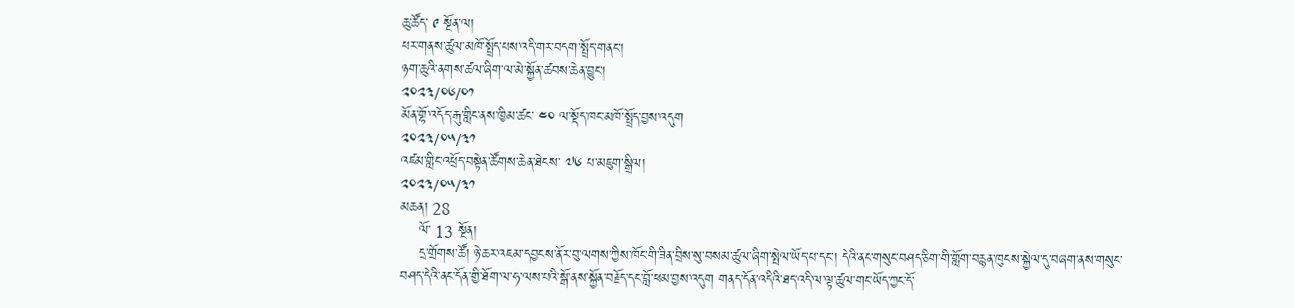ཆུ་ཚོད་ ༩ སྔོན་ལ།
པར་གནས་ཚུལ་མཁོ་སྤྲོད་པས་འདི་གར་བདག་སྤྲོད་གནང་།
ཉག་ཆུའི་ནགས་ཚལ་ཞིག་ལ་མེ་སྐྱོན་ཚབས་ཆེན་བྱུང་།
༢༠༢༣/༠༦/༠༡
མོན་གྷོ་འདོད་རྒུ་གླིང་ནས་ཁྱིམ་ཚང་ ༤༠ ལ་སྡོད་ཁང་མཁོ་སྤྲོད་བྱས་འདུག
༢༠༢༣/༠༥/༣༡
འཛམ་གླིང་འཕྲོད་བསྟེན་ཚོགས་ཆེན་ཐེངས་ ༧༦ པ་མཇུག་སྒྲིལ།
༢༠༢༣/༠༥/༣༡
མཆན། 28
    ལོ་ 13 སྔོན།
    དྲ་གྲོགས་ཚོ། ཉེ་ཆར་འཇམ་དབྱངས་ནོར་བུ་ལགས་ཀྱིས་ཁོང་གི་ཟིན་བྲིས་སུ་བསམ་ཚུལ་ཞིག་སྤེལ་ཡོད་པ་དང་། དེའི་ནང་གསུང་བཤད་ཅིག་གི་གློག་བརྙན་ཁུངས་སྐྱེལ་དུ་བཞག་ནས་གསུང་བཤད་དེའི་ནང་དོན་གྱི་ཐོག་ལ་ཧ་ལས་པའི་སྒོ་ནས་སྐྱོན་བརྗོད་དང་བློ་ཕམ་བྱས་འདུག གནད་དོན་འདིའི་ཐད་འདི་ལ་ལྟ་ཚུལ་གང་ཡོད་ཀྱང་དོ་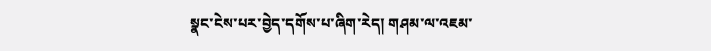སྣང་ངེས་པར་བྱེད་དགོས་པ་ཞིག་རེད། གཤམ་ལ་འཇམ་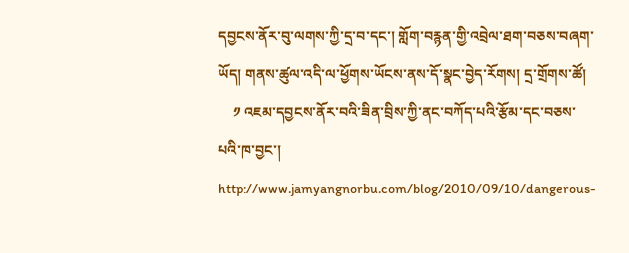དབྱངས་ནོར་བུ་ལགས་ཀྱི་དྲ་བ་དང་། གློག་བརྙན་གྱི་འབྲེལ་ཐག་བཅས་བཞག་ཡོད། གནས་ཚུལ་འདི་ལ་ཕྱོགས་ཡོངས་ནས་དོ་སྣང་བྱེད་རོགས། དྲ་གྲོགས་ཚོ།
    ༡ འཇམ་དབྱངས་ནོར་བའི་ཟིན་བྲིས་ཀྱི་ནང་བཀོད་པའི་རྩོམ་དང་བཅས་པའི་ཁ་བྱང་། http://www.jamyangnorbu.com/blog/2010/09/10/dangerous-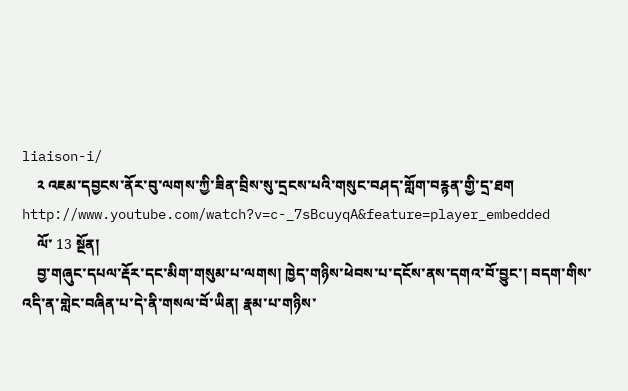liaison-i/
    ༢ འཇམ་དབྱངས་ནོར་བུ་ལགས་ཀྱི་ཟིན་བྲིས་སུ་དྲངས་པའི་གསུང་བཤད་གློག་བརྙན་གྱི་དྲ་ཐག http://www.youtube.com/watch?v=c-_7sBcuyqA&feature=player_embedded
    ལོ་ 13 སྔོན།
    བྱ་གཞུང་དཔལ་རྡོར་དང་མིག་གསུམ་པ་ལགས། ཁྱེད་གཉིས་ཕེབས་པ་དངོས་ནས་དགའ་བོ་བྱུང་། བདག་གིས་འདི་ན་གླེང་བཞིན་པ་དེ་ནི་གསལ་བོ་ཡིན། རྣམ་པ་གཉིས་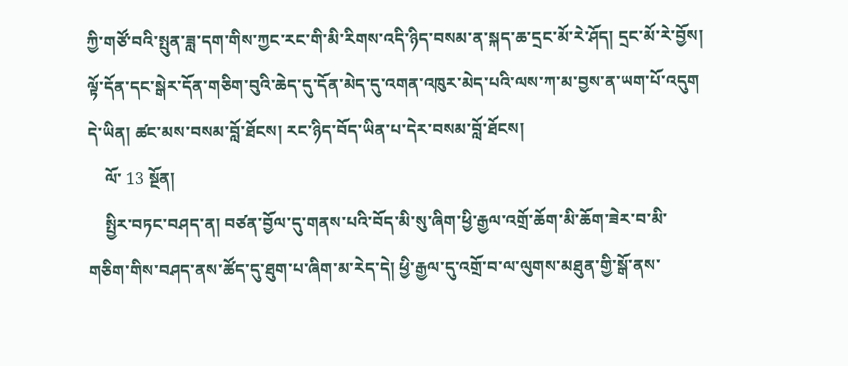ཀྱི་གཙོ་བའི་སྤུན་ཟླ་དག་གིས་ཀྱང་རང་གི་མི་རིགས་འདི་ཉིད་བསམ་ན་སྐད་ཆ་དྲང་མོ་རེ་ཤོད། དྲང་མོ་རེ་བྱོས། ལྟོ་དོན་དང་སྒེར་དོན་གཅིག་བུའི་ཆེད་དུ་དོན་མེད་དུ་འགན་འཁུར་མེད་པའི་ལས་ཀ་མ་བྱས་ན་ཡག་པོ་འདུག དེ་ཡིན། ཚང་མས་བསམ་བློ་ཐོངས། རང་ཉིད་བོད་ཡིན་པ་དེར་བསམ་བློ་ཐོངས།
    ལོ་ 13 སྔོན།
    སྤྱིར་བཏང་བཤད་ན། བཙན་བྱོལ་དུ་གནས་པའི་བོད་མི་སུ་ཞིག་ཕྱི་རྒྱལ་འགྲོ་ཆོག་མི་ཆོག་ཟེར་བ་མི་གཅིག་གིས་བཤད་ནས་ཚོད་དུ་ཐུག་པ་ཞིག་མ་རེད་དེ། ཕྱི་རྒྱལ་དུ་འགྲོ་བ་ལ་ལུགས་མཐུན་གྱི་སྒོ་ནས་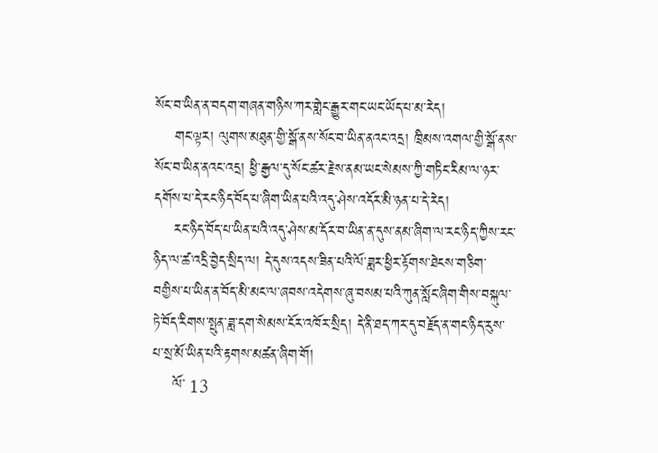སོང་བ་ཡིན་ན་བདག་གཞན་གཉིས་ཀར་གླེང་རྒྱུར་གང་ཡང་ཡོད་པ་མ་རེད།
    གང་ལྟར། ལུགས་མཐུན་གྱི་སྒོ་ནས་སོང་བ་ཡིན་ནའང་འདྲ། ཁྲིམས་འགལ་གྱི་སྒོ་ནས་སོང་བ་ཡིན་ནའང་འདྲ། ཕྱི་རྒྱལ་དུ་སོང་ཚར་རྗེས་ནམ་ཡང་སེམས་ཀྱི་གཏིང་རིམ་ལ་ཉར་དགོས་པ་དེ་རང་ཉིད་བོད་པ་ཞིག་ཡིན་པའི་འདུ་ཤེས་འདོར་མི་ཉན་པ་དེ་རེད།
    རང་ཉིད་བོད་པ་ཡིན་པའི་འདུ་ཤེས་མ་དོར་བ་ཡིན་ན་དུས་ནམ་ཞིག་ལ་རང་ཉིད་ཀྱིས་རང་ཉིད་ལ་ཚ་འདྲི་བྱེད་སྲིད་ལ། དེ་དུས་འདས་ཟིན་པའི་ལོ་ཟླར་ཕྱིར་རྟོགས་ཐེངས་གཅིག་བགྱིས་པ་ཡིན་ན་བོད་མི་མང་ལ་ཞབས་འདེགས་ཞུ་བསམ་པའི་ཀུན་སློང་ཞིག་གིས་བསྐུལ་ཏེ་བོད་རིགས་སྤུན་ཟླ་དག་སེམས་ངོར་འཁོར་སྲིད། དེ་ནི་ཐད་ཀར་དུ་བརྗོད་ན་གང་ཉིད་རུས་པ་སྲ་མོ་ཡིན་པའི་རྟགས་མཚན་ཞིག་གོ།
    ལོ་ 13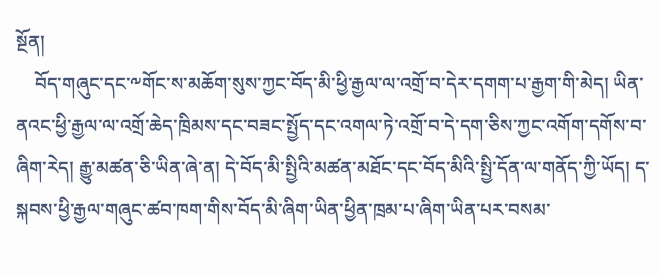སྔོན།
    བོད་གཞུང་དང་༸གོང་ས་མཆོག་སུས་ཀྱང་བོད་མི་ཕྱི་རྒྱལ་ལ་འགྲོ་བ་དེར་དགག་པ་རྒྱག་གི་མེད། ཡིན་ནའང་ཕྱི་རྒྱལ་ལ་འགྲོ་ཆེད་ཁྲིམས་དང་བཟང་སྤྱོད་དང་འགལ་ཏེ་འགྲོ་བ་དེ་དག་ཅིས་ཀྱང་འགོག་དགོས་བ་ཞིག་རེད། རྒྱུ་མཚན་ཅི་ཡིན་ཞེ་ན། དེ་བོད་མི་སྤྱིའི་མཚན་མཐོང་དང་བོད་མིའི་སྤྱི་དོན་ལ་གནོད་ཀྱི་ཡོད། ད་སྐབས་ཕྱི་རྒྱལ་གཞུང་ཚབ་ཁག་གིས་བོད་མི་ཞིག་ཡིན་ཕྱིན་ཁྲམ་པ་ཞིག་ཡིན་པར་བསམ་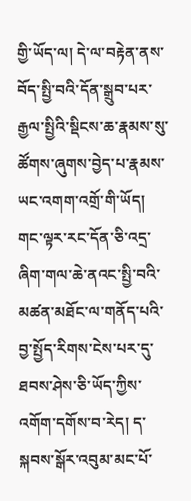གྱི་ཡོད་ལ། དེ་ལ་བརྟེན་ནས་བོད་སྤྱི་བའི་དོན་སྒྲུབ་པར་རྒྱལ་སྤྱིའི་སྡིངས་ཆ་རྣམས་སུ་ཚོགས་ཞུགས་བྱེད་པ་རྣམས་ཡང་འགག་འགྲོ་གི་ཡོད། གང་ལྟར་རང་དོན་ཅི་འདྲ་ཞིག་གལ་ཆེ་ནའང་སྤྱི་བའི་མཚན་མཐོང་ལ་གནོད་པའི་བྱ་སྤྱོད་རིགས་ངེས་པར་དུ་ཐབས་ཤེས་ཅི་ཡོད་ཀྱིས་འགོག་དགོས་བ་རེད། ད་སྐབས་སྒོར་འབུམ་མང་པོ་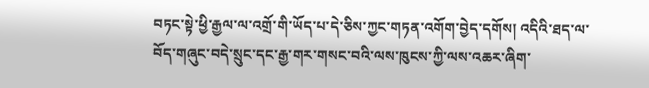བཏང་སྟེ་ཕྱི་རྒྱལ་ལ་འགྲོ་གི་ཡོད་པ་དེ་ཅིས་ཀྱང་གཏན་འགོག་བྱེད་དགོས། འདིའི་ཐད་ལ་བོད་གཞུང་བདེ་སྲུང་དང་རྒྱ་གར་གསང་བའི་ལས་ཁུངས་ཀྱི་ལས་འཆར་ཞིག་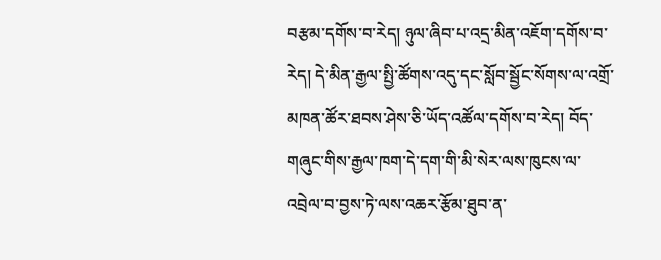བརྩམ་དགོས་བ་རེད། ཉུལ་ཞིབ་པ་འདྲ་མིན་འཇོག་དགོས་བ་རེད། དེ་མིན་རྒྱལ་སྤྱི་ཚོགས་འདུ་དང་སློབ་སྦྱོང་སོགས་ལ་འགྲོ་མཁན་ཚོར་ཐབས་ཤེས་ཅི་ཡོད་འཚོལ་དགོས་བ་རེད། བོད་གཞུང་གིས་རྒྱལ་ཁག་དེ་དག་གི་མི་སེར་ལས་ཁུངས་ལ་འབྲེལ་བ་བྱས་ཏེ་ལས་འཆར་རྩོམ་ཐུབ་ན་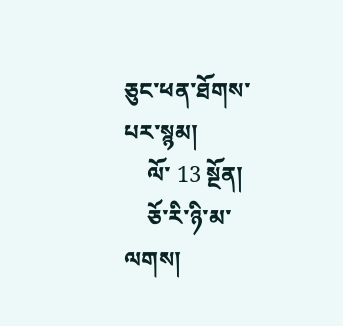ཅུང་ཕན་ཐོགས་པར་སྙམ།
    ལོ་ 13 སྔོན།
    ཅོ་རི་ཉི་མ་ལགས།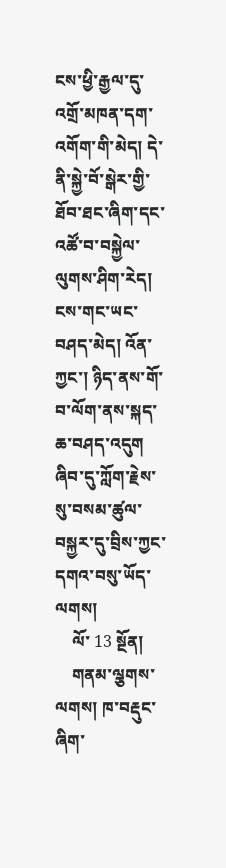ངས་ཕྱི་རྒྱལ་དུ་འགྲོ་མཁན་དག་འགོག་གི་མེད། དེ་ནི་སྐྱེ་བོ་སྒེར་གྱི་ཐོབ་ཐང་ཞིག་དང་འཚོ་བ་བསྐྱེལ་ལུགས་ཤིག་རེད། ངས་གང་ཡང་བཤད་མེད། འོན་ཀྱང་། ཉིད་ནས་གོ་བ་ལོག་ནས་སྐད་ཆ་བཤད་འདུག ཞིབ་དུ་ཀློག་རྗེས་སུ་བསམ་ཚུལ་བསྐྱར་དུ་བྲིས་ཀྱང་དགའ་བསུ་ཡོད་ལགས།
    ལོ་ 13 སྔོན།
    གནམ་ལྕགས་ལགས། ཁ་བརྡུང་ཞིག་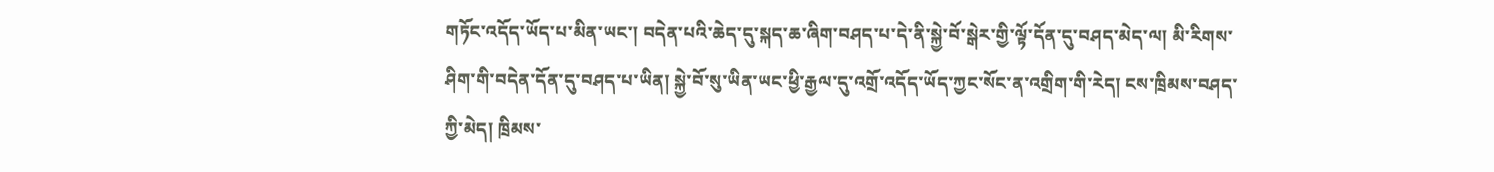གཏོང་འདོད་ཡོད་པ་མིན་ཡང་། བདེན་པའི་ཆེད་དུ་སྐད་ཆ་ཞིག་བཤད་པ་དེ་ནི་སྐྱེ་བོ་སྒེར་གྱི་ལྟོ་དོན་དུ་བཤད་མེད་ལ། མི་རིགས་ཤིག་གི་བདེན་དོན་དུ་བཤད་པ་ཡིན། སྐྱེ་བོ་སུ་ཡིན་ཡང་ཕྱི་རྒྱལ་དུ་འགྲོ་འདོད་ཡོད་ཀྱང་སོང་ན་འགྲིག་གི་རེད། ངས་ཁྲིམས་བཤད་ཀྱི་མེད། ཁྲིམས་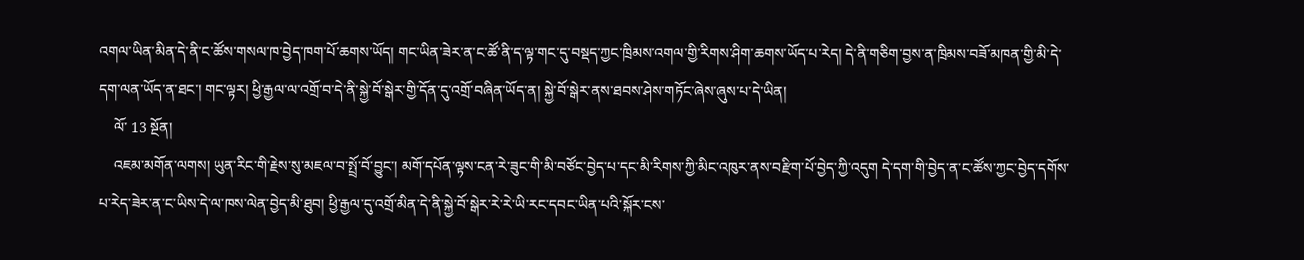འགལ་ཡིན་མིན་དེ་ནི་ང་ཚོས་གསལ་ཁ་བྱེད་ཁག་པོ་ཆགས་ཡོད། གང་ཡིན་ཟེར་ན་ང་ཚོ་ནི་ད་ལྟ་གང་དུ་བསྡད་ཀྱང་ཁྲིམས་འགལ་གྱི་རིགས་ཤིག་ཆགས་ཡོད་པ་རེད། དེ་ནི་གཅིག་བྱས་ན་ཁྲིམས་བཟོ་མཁན་གྱི་མི་དེ་དག་ལན་ཡོད་ན་ཐང་། གང་ལྟར། ཕྱི་རྒྱལ་ལ་འགྲོ་བ་དེ་ནི་སྐྱེ་བོ་སྒེར་གྱི་དོན་དུ་འགྲོ་བཞིན་ཡོད་ན། སྐྱེ་བོ་སྒེར་ནས་ཐབས་ཤེས་གཏོང་ཞེས་ཞུས་པ་དེ་ཡིན།
    ལོ་ 13 སྔོན།
    འཇམ་མགོན་ལགས། ཡུན་རིང་གི་རྗེས་སུ་མཇལ་བ་སྤྲོ་བོ་བྱུང་། མགོ་དཔོན་ལྟས་ངན་རེ་ཟུང་གི་མི་བཙོང་བྱེད་པ་དང་མི་རིགས་ཀྱི་མིང་འཁུར་ནས་བརྫིག་པོ་བྱེད་ཀྱི་འདུག དེ་དག་གི་བྱེད་ན་ང་ཚོས་ཀྱང་བྱེད་དགོས་པ་རེད་ཟེར་ན་ང་ཡིས་དེ་ལ་ཁས་ལེན་བྱེད་མི་ཐུབ། ཕྱི་རྒྱལ་དུ་འགྲོ་མིན་དེ་ནི་སྐྱེ་བོ་སྒེར་རེ་རེ་ཡི་རང་དབང་ཡིན་པའི་སྐོར་ངས་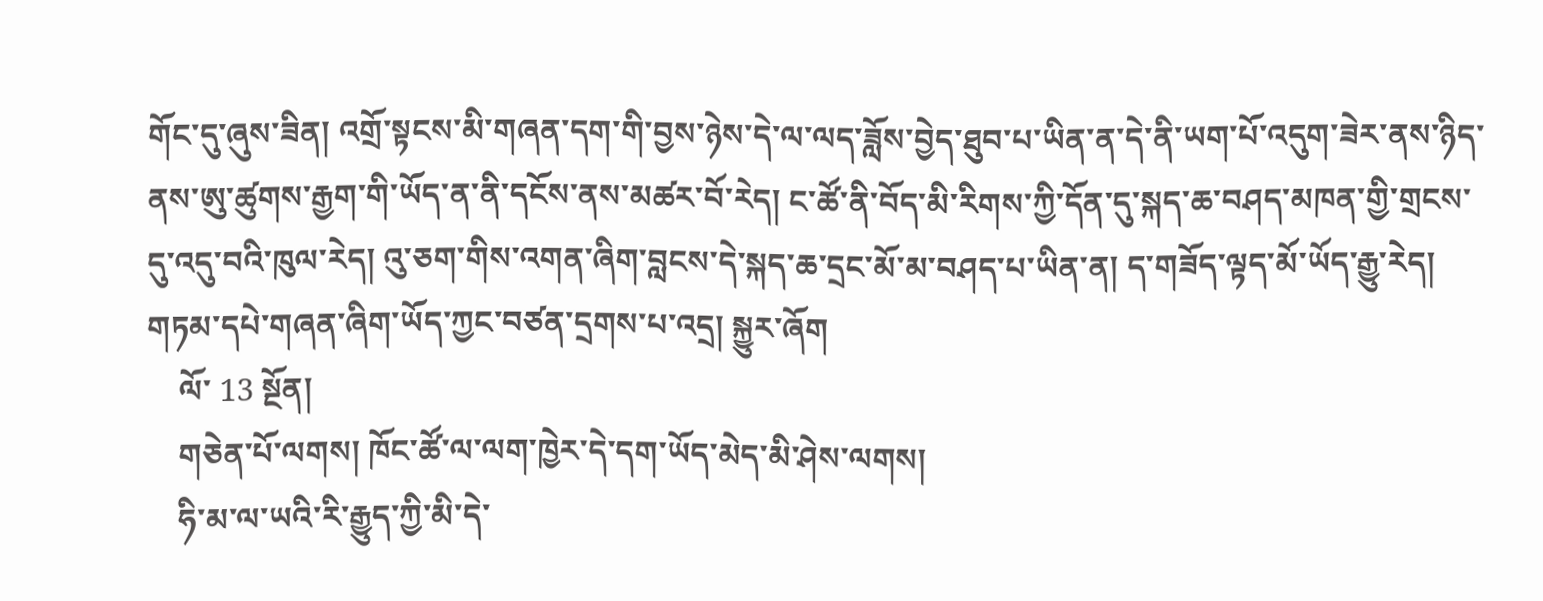གོང་དུ་ཞུས་ཟིན། འགྲོ་སྟངས་མི་གཞན་དག་གི་བྱས་ཉེས་དེ་ལ་ལད་ཟློས་བྱེད་ཐུབ་པ་ཡིན་ན་དེ་ནི་ཡག་པོ་འདུག་ཟེར་ནས་ཉིད་ནས་ཨུ་ཚུགས་རྒྱག་གི་ཡོད་ན་ནི་དངོས་ནས་མཚར་བོ་རེད། ང་ཚོ་ནི་བོད་མི་རིགས་ཀྱི་དོན་དུ་སྐད་ཆ་བཤད་མཁན་གྱི་གྲངས་དུ་འདུ་བའི་ཁུལ་རེད། འུ་ཅག་གིས་འགན་ཞིག་བླངས་དེ་སྐད་ཆ་དྲང་མོ་མ་བཤད་པ་ཡིན་ན། ད་གཟོད་ལྟད་མོ་ཡོད་རྒྱུ་རེད། གཏམ་དཔེ་གཞན་ཞིག་ཡོད་ཀྱང་བཙན་དྲགས་པ་འདྲ། སྐྱུར་ཞོག
    ལོ་ 13 སྔོན།
    གཅེན་པོ་ལགས། ཁོང་ཚོ་ལ་ལག་ཁྱེར་དེ་དག་ཡོད་མེད་མི་ཤེས་ལགས།
    ཧི་མ་ལ་ཡའི་རི་རྒྱུད་ཀྱི་མི་དེ་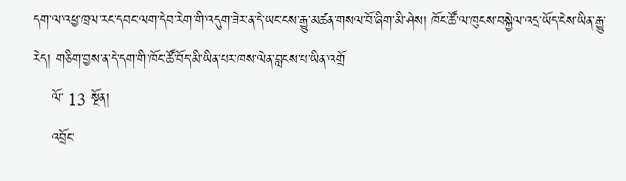དག་ལ་འཕྱ་ཁྲལ་རང་དབང་ལག་དེབ་རེག་གི་འདུག་ཟེར་ན་དེ་ཡང་ངས་རྒྱུ་མཚན་གསལ་བོ་ཞིག་མི་ཤེས། ཁོང་ཚོ་ལ་ཁུངས་བསྐྱེལ་འདྲ་ཡོད་ངེས་ཡིན་རྒྱུ་རེད། གཅིག་བྱས་ན་དེ་དག་གི་ཁོང་ཚོ་བོད་མི་ཡིན་པར་ཁས་ལེན་བླངས་པ་ཡིན་འགྲོ
    ལོ་ 13 སྔོན།
    འབྲོང་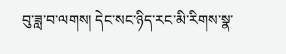བུ་ཟླ་བ་ལགས། དེང་སང་ཉིད་རང་མི་རིགས་སྣ་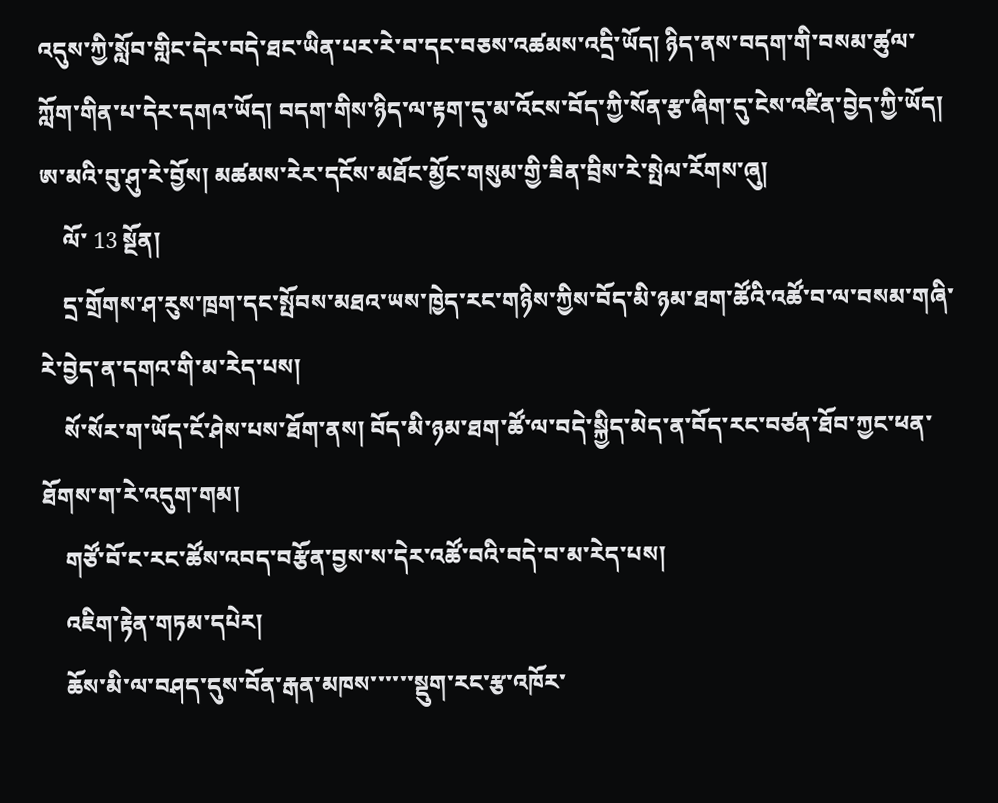འདུས་ཀྱི་སློབ་གླིང་དེར་བདེ་ཐང་ཡིན་པར་རེ་བ་དང་བཅས་འཚམས་འདྲི་ཡོད། ཉིད་ནས་བདག་གི་བསམ་ཚུལ་ཀློག་གིན་པ་དེར་དགའ་ཡོད། བདག་གིས་ཉིད་ལ་རྟག་དུ་མ་འོངས་བོད་ཀྱི་སོན་རྩ་ཞིག་དུ་ངེས་འཛིན་བྱེད་ཀྱི་ཡོད། ཨ་མའི་བུ་ཤུ་རེ་བྱོས། མཚམས་རེར་དངོས་མཐོང་མྱོང་གསུམ་གྱི་ཟིན་བྲིས་རེ་སྤེལ་རོགས་ཞུ།
    ལོ་ 13 སྔོན།
    དྲ་གྲོགས་ཤ་རུས་ཁྲག་དང་སྤོབས་མཐའ་ཡས་ཁྱེད་རང་གཉིས་ཀྱིས་བོད་མི་ཉམ་ཐག་ཚོའི་འཚོ་བ་ལ་བསམ་གཞི་རེ་བྱེད་ན་དགའ་གི་མ་རེད་པས།
    སོ་སོར་ག་ཡོད་ངོ་ཤེས་པས་ཐོག་ནས། བོད་མི་ཉམ་ཐག་ཚོ་ལ་བདེ་སྐྱིད་མེད་ན་བོད་རང་བཙན་ཐོབ་ཀྱང་ཕན་ཐོགས་ག་རེ་འདུག་གམ།
    གཙོ་བོ་ང་རང་ཚོས་འབད་བརྩོན་བྱས་ས་དེར་འཚོ་བའི་བདེ་བ་མ་རེད་པས།
    འཇིག་རྟེན་གཏམ་དཔེར།
    ཆོས་མི་ལ་བཤད་དུས་བོན་རྒན་མཁས་་་་་་སྡུག་རང་རྩ་འཁོར་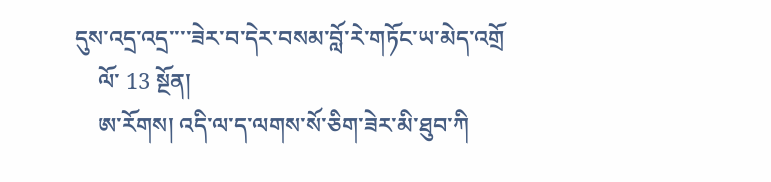དུས་འདྲ་འདྲ་་་་ཟེར་བ་དེར་བསམ་བློ་རེ་གཏོང་ཡ་མེད་འགྲོ
    ལོ་ 13 སྔོན།
    ཨ་རོགས། འདི་ལ་ད་ལགས་སོ་ཅིག་ཟེར་མི་ཐུབ་ཀི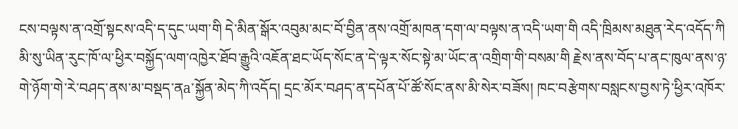ངས་བལྟས་ན་འགྲོ་སྟངས་འདི་ད་དུང་ཡག་གི དེ་མིན་སྒོར་འབུམ་མང་བོ་བྱིན་ནས་འགྲོ་མཁན་དག་ལ་བལྟས་ན་འདི་ཡག་གི འདི་ཁྲིམས་མཐུན་རེད་འདོད་ཀི མི་སུ་ཡིན་རུང་ཁོ་ལ་ཕྱིར་བསྐྱོད་ལག་འཁྱེར་ཐོབ་རྒྱུའི་འཇོན་ཐང་ཡོད་སོང་ན་དེ་ལྟར་སོང་སྟེ་མ་ཡོང་ན་འགྲིག་གི་བསམ་གི རྗེས་ནས་བོད་པ་ནང་ཁུལ་ནས་ཉ་གེ་ཉོག་གེ་རེ་བཤད་ནས་མ་བསྡད་ནa་སྐྱོན་མེད་ཀི་འདོད། དྲང་མོར་བཤད་ན་དཔོན་པོ་ཚོ་སོང་ནས་མི་སེར་བཟོས། ཁང་བརྩེགས་བསླངས་བྱས་ཏེ་ཕྱིར་འཁོར་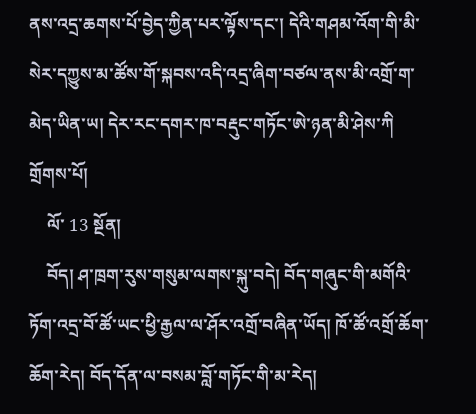ནས་འདྲ་ཆགས་པོ་བྱེད་ཀྱིན་པར་ལྟོས་དང་། དེའི་གཤམ་འོག་གི་མི་སེར་དཀྱུས་མ་ཚོས་གོ་སྐབས་འདི་འདྲ་ཞིག་བཙལ་ནས་མི་འགྲོ་ག་མེད་ཡིན་ཡ། དེར་རང་དགར་ཁ་བརྡུང་གཏོང་ཨེ་ཉན་མི་ཤེས་ཀི གྲོགས་པོ།
    ལོ་ 13 སྔོན།
    བོད། ཤ་ཁྲག་རུས་གསུམ་ལགས་སྐུ་བདེ། བོད་གཞུང་གི་མགོའི་ཏོག་འདྲ་བོ་ཚོ་ཡང་ཕྱི་རྒྱལ་ལ་ཤོར་འགྲོ་བཞིན་ཡོད། ཁོ་ཚོ་འགྲོ་ཆོག་ཆོག་རེད། བོད་དོན་ལ་བསམ་བློ་གཏོང་གི་མ་རེད།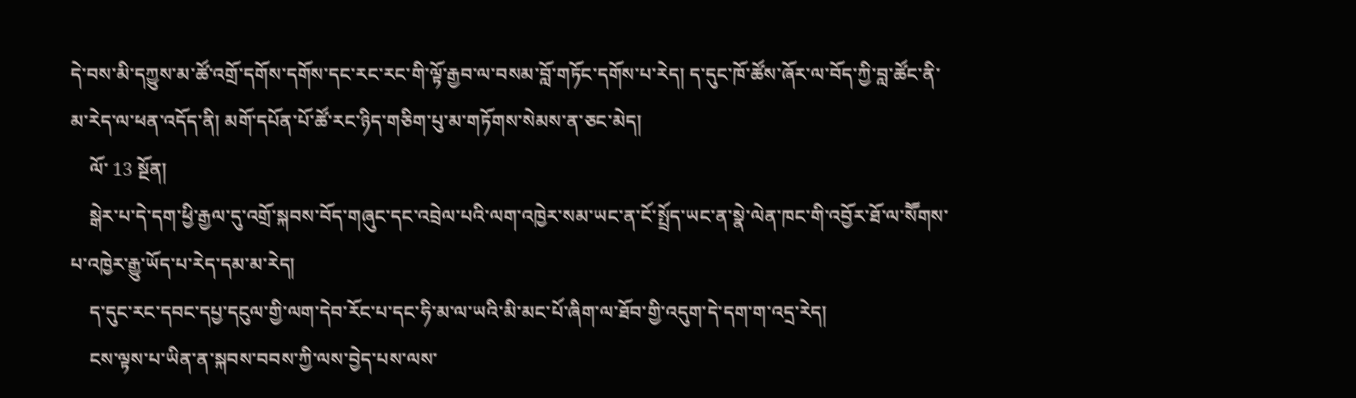དེ་བས་མི་དཀྱུས་མ་ཚོ་འགྲོ་དགོས་དགོས་དང་རང་རང་གི་ལྟོ་རྒྱབ་ལ་བསམ་བློ་གཏོང་དགོས་པ་རེད། ད་དུང་ཁོ་ཚོས་ཞོར་ལ་བོད་ཀྱི་བླ་ཚོང་ནི་མ་རེད་ལ་ཕན་འདོད་ནི། མགོ་དཔོན་པོ་ཚོ་རང་ཉིད་གཅིག་པུ་མ་གཏོགས་སེམས་ན་ཅང་མེད།
    ལོ་ 13 སྔོན།
    སྒེར་པ་དེ་དག་ཕྱི་རྒྱལ་དུ་འགྲོ་སྐབས་བོད་གཞུང་དང་འབྲེལ་པའི་ལག་འཁྱེར་སམ་ཡང་ན་ངོ་སྤྲོད་ཡང་ན་སྣེ་ལེན་ཁང་གི་འབྱོར་ཐོ་ལ་སཽགས་པ་འཁྱེར་རྒྱུ་ཡོད་པ་རེད་དམ་མ་རེད།
    ད་དུང་རང་དབང་དཔྱ་དངུལ་གྱི་ལག་དེབ་རོང་པ་དང་ཧི་མ་ལ་ཡའི་མི་མང་པོ་ཞིག་ལ་ཐོབ་གྱི་འདུག་དེ་དག་ག་འདྲ་རེད།
    ངས་ལྟས་པ་ཡིན་ན་སྐབས་བབས་ཀྱི་ལས་བྱེད་པས་ལས་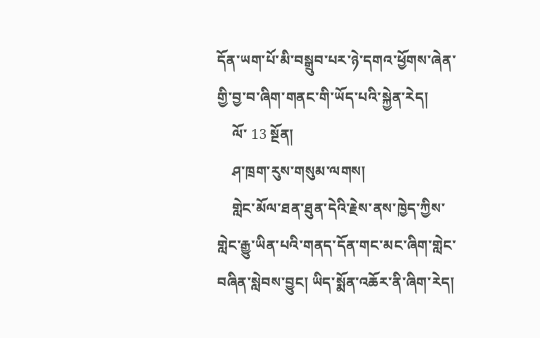དོན་ཡག་པོ་མི་བསྒྲུབ་པར་ཉེ་དགའ་ཕྱོགས་ཞེན་གྱི་བྱ་བ་ཞིག་གནང་གི་ཡོད་པའི་སྐྱེན་རེད།
    ལོ་ 13 སྔོན།
    ཤ་ཁྲག་རུས་གསུམ་ལགས།
    གླེང་མོལ་ཐན་ཐུན་དེའི་རྗེས་ནས་ཁྱེད་ཀྱིས་གླེང་རྒྱུ་ཡིན་པའི་གནད་དོན་གང་མང་ཞིག་གླེང་བཞིན་སླེབས་བྱུང། ཡིད་སྨོན་འཆོར་ནི་ཞིག་རེད།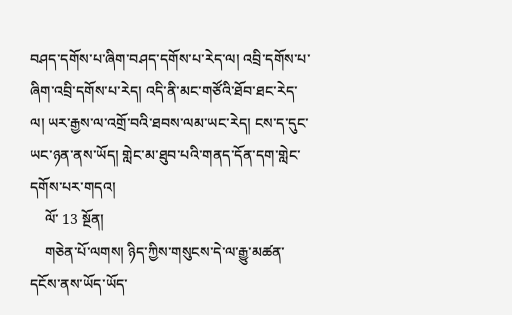བཤད་དགོས་པ་ཞིག་བཤད་དགོས་པ་རེད་ལ། འབྲི་དགོས་པ་ཞིག་འབྲི་དགོས་པ་རེད། འདི་ནི་མང་གཙོའི་ཐོབ་ཐང་རེད་ལ། ཡར་རྒྱས་ལ་འགྲོ་བའི་ཐབས་ལམ་ཡང་རེད། ངས་ད་དུང་ཡང་ཉན་ནས་ཡོད། གླེང་མ་ཐུབ་པའི་གནད་དོན་དག་གླེང་དགོས་པར་གདའ།
    ལོ་ 13 སྔོན།
    གཅེན་པོ་ལགས། ཉིད་ཀྱིས་གསུངས་དེ་ལ་རྒྱུ་མཚན་དངོས་ནས་ཡོད་ཡོད་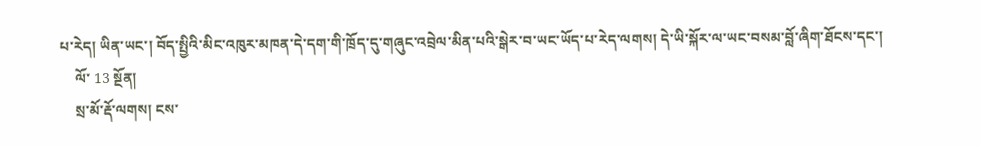པ་རེད། ཡིན་ཡང་། བོད་སྤྱིའི་མིང་འཁུར་མཁན་དེ་དག་གི་ཁྲོད་དུ་གཞུང་འབྲེལ་མིན་པའི་སྒེར་བ་ཡང་ཡོད་པ་རེད་ལགས། དེ་ཡི་སྐོར་ལ་ཡང་བསམ་བློ་ཞིག་ཐོངས་དང་།
    ལོ་ 13 སྔོན།
    སྲ་མོ་རྡོ་ལགས། ངས་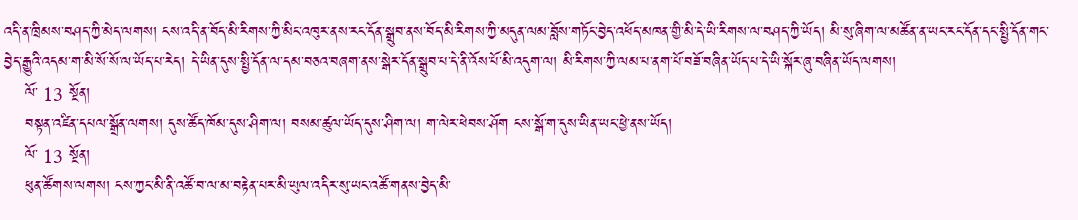འདི་ན་ཁྲིམས་བཤད་ཀྱི་མེད་ལགས། ངས་འདི་ན་བོད་མི་རིགས་ཀྱི་མིང་འཁུར་ནས་རང་དོན་སྒྲུབ་ནས་བོད་མི་རིགས་ཀྱི་མདུན་ལམ་བློས་གཏོང་བྱེད་འཕོད་མཁན་གྱི་མི་དེ་ཡི་རིགས་ལ་བཤད་ཀྱི་ཡོད། མི་སུ་ཞིག་ལ་མཚོན་ན་ཡང་རང་དོན་དང་སྤྱི་དོན་གང་བྱེད་རྒྱུའི་འདམ་ག་མི་སོ་སོ་ལ་ཡོད་པ་རེད། དེ་ཡིན་དུས་སྤྱི་དོན་ལ་དམ་བཅའ་བཞག་ནས་སྒེར་དོན་སྒྲུབ་པ་དེ་ནི་འོས་པོ་མི་འདུག་ལ། མི་རིགས་ཀྱི་ལམ་པ་ནག་པོ་བཟོ་བཞིན་ཡོད་པ་དེ་ཡི་སྐོར་ཞུ་བཞིན་ཡོད་ལགས།
    ལོ་ 13 སྔོན།
    བསྟན་འཛིན་དཔལ་སྒྲོན་ལགས། དུས་ཚོད་ཁོམ་དུས་ཤིག་ལ། བསམ་ཚུལ་ཡོད་དུས་ཤིག་ལ། ག་ལེར་ཕེབས་ཤོག ངས་སྒོ་ག་དུས་ཡིན་ཡང་ཕྱེ་ནས་ཡོད།
    ལོ་ 13 སྔོན།
    ཕུན་ཚོགས་ལགས། ངས་ཀྱང་མི་ནི་འཚོ་བ་ལ་མ་བརྟེན་པར་མི་ཡུལ་འདིར་སུ་ཡང་འཚོ་གནས་བྱེད་མི་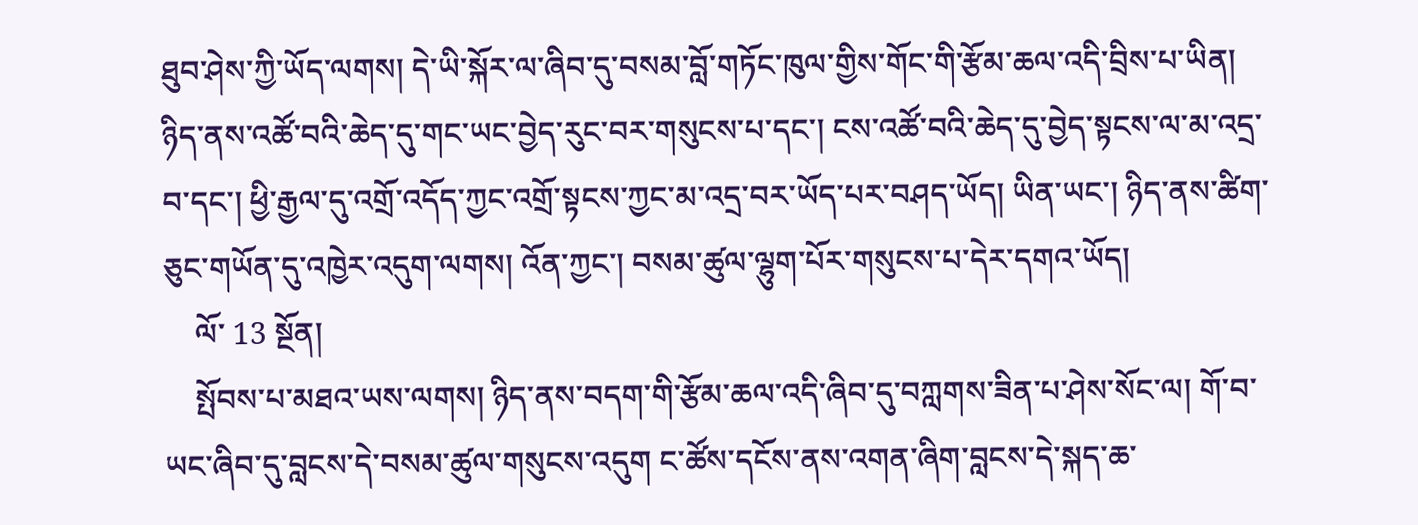ཐུབ་ཤེས་ཀྱི་ཡོད་ལགས། དེ་ཡི་སྐོར་ལ་ཞིབ་དུ་བསམ་བློ་གཏོང་ཁུལ་གྱིས་གོང་གི་རྩོམ་ཆལ་འདི་བྲིས་པ་ཡིན། ཉིད་ནས་འཚོ་བའི་ཆེད་དུ་གང་ཡང་བྱེད་རུང་བར་གསུངས་པ་དང་། ངས་འཚོ་བའི་ཆེད་དུ་བྱེད་སྟངས་ལ་མ་འདྲ་བ་དང་། ཕྱི་རྒྱལ་དུ་འགྲོ་འདོད་ཀྱང་འགྲོ་སྟངས་ཀྱང་མ་འདྲ་བར་ཡོད་པར་བཤད་ཡོད། ཡིན་ཡང་། ཉིད་ནས་ཚིག་ཅུང་གཡོན་དུ་འཁྱེར་འདུག་ལགས། འོན་ཀྱང་། བསམ་ཚུལ་ལྷུག་པོར་གསུངས་པ་དེར་དགའ་ཡོད།
    ལོ་ 13 སྔོན།
    སྤོབས་པ་མཐའ་ཡས་ལགས། ཉིད་ནས་བདག་གི་རྩོམ་ཆལ་འདི་ཞིབ་དུ་བཀླགས་ཟིན་པ་ཤེས་སོང་ལ། གོ་བ་ཡང་ཞིབ་དུ་བླངས་དེ་བསམ་ཚུལ་གསུངས་འདུག ང་ཚོས་དངོས་ནས་འགན་ཞིག་བླངས་དེ་སྐད་ཆ་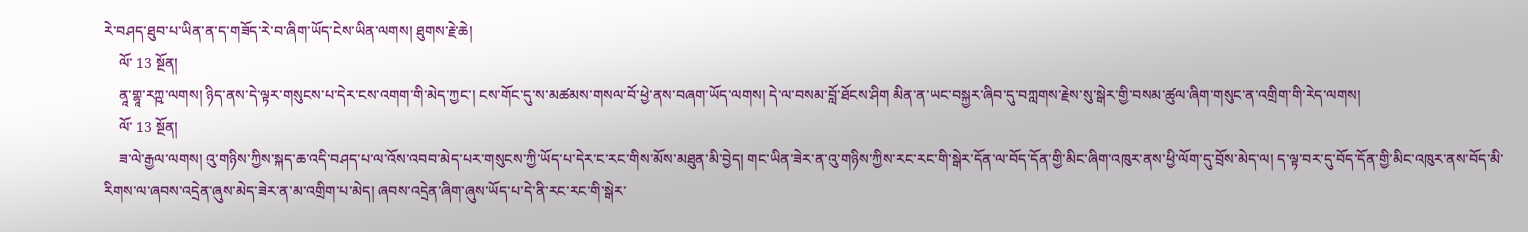རེ་བཤད་ཐུབ་པ་ཡིན་ན་ད་གཟོད་རེ་བ་ཞིག་ཡོད་ངེས་ཡིན་ལགས། ཐུགས་རྗེ་ཆེ།
    ལོ་ 13 སྔོན།
    ནཱ་གྷཱ་རཀྵ་ལགས། ཉིད་ནས་དེ་ལྟར་གསུངས་པ་དེར་ངས་འགག་གི་མེད་ཀྱང་། ངས་གོང་དུ་ས་མཚམས་གསལ་བོ་ཕྱེ་ནས་བཞག་ཡོད་ལགས། དེ་ལ་བསམ་བློ་ཐོངས་ཤིག མིན་ན་ཡང་བསྐྱར་ཞིབ་དུ་བཀླགས་རྗེས་སུ་སྒེར་གྱི་བསམ་ཚུལ་ཞིག་གསུང་ན་འགྲིག་གི་རེད་ལགས།
    ལོ་ 13 སྔོན།
    ཟ་ལེ་རྒྱལ་ལགས། འུ་གཉིས་ཀྱིས་སྐད་ཆ་འདི་བཤད་པ་ལ་འོས་འབབ་མེད་པར་གསུངས་ཀྱི་ཡོད་པ་དེར་ང་རང་གིས་མོས་མཐུན་མི་བྱེད། གང་ཡིན་ཟེར་ན་འུ་གཉིས་ཀྱིས་རང་རང་གི་སྒེར་དོན་ལ་བོད་དོན་གྱི་མིང་ཞིག་འཁུར་ནས་ཕྱི་ལོག་དུ་བྲོས་མེད་ལ། ད་ལྟ་བར་དུ་བོད་དོན་གྱི་མིང་འཁུར་ནས་བོད་མི་རིགས་ལ་ཞབས་འདྲེན་ཞུས་མེད་ཟེར་ན་མ་འགྲིག་པ་མེད། ཞབས་འདྲེན་ཞིག་ཞུས་ཡོད་པ་དེ་ནི་རང་རང་གི་སྒེར་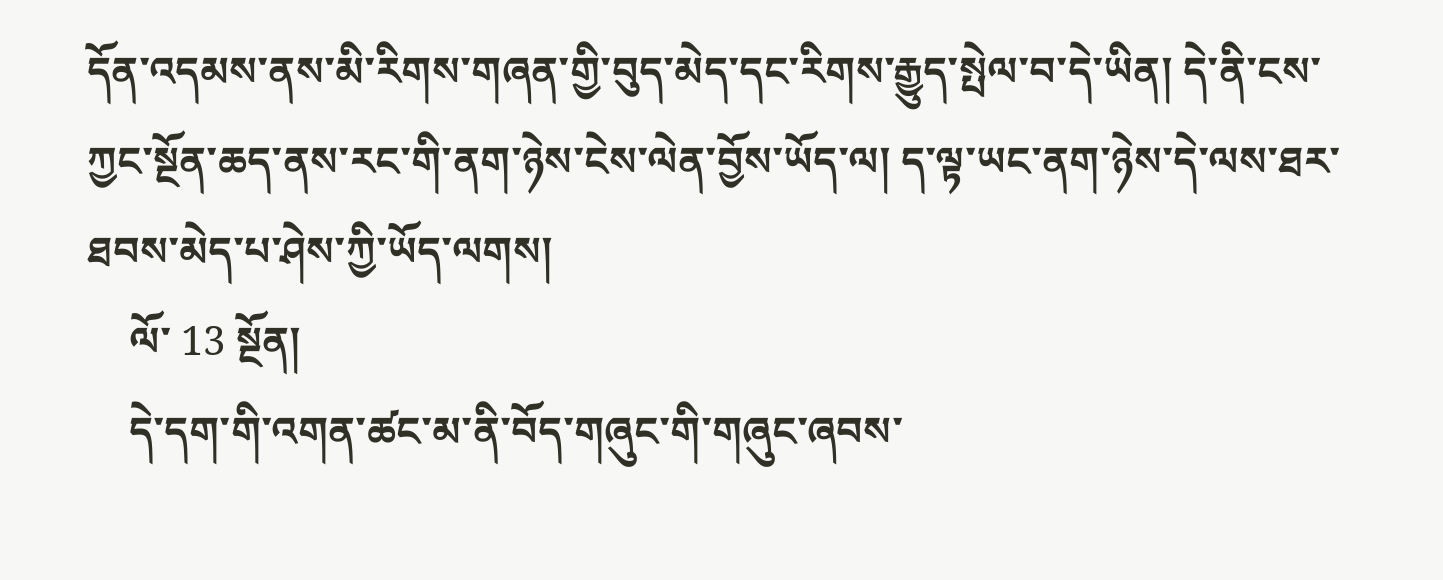དོན་འདམས་ནས་མི་རིགས་གཞན་གྱི་བུད་མེད་དང་རིགས་རྒྱུད་སྤེལ་བ་དེ་ཡིན། དེ་ནི་ངས་ཀྱང་སྔོན་ཆད་ནས་རང་གི་ནག་ཉེས་ངེས་ལེན་བྱོས་ཡོད་ལ། ད་ལྟ་ཡང་ནག་ཉེས་དེ་ལས་ཐར་ཐབས་མེད་པ་ཤེས་ཀྱི་ཡོད་ལགས།
    ལོ་ 13 སྔོན།
    དེ་དག་གི་འགན་ཚང་མ་ནི་བོད་གཞུང་གི་གཞུང་ཞབས་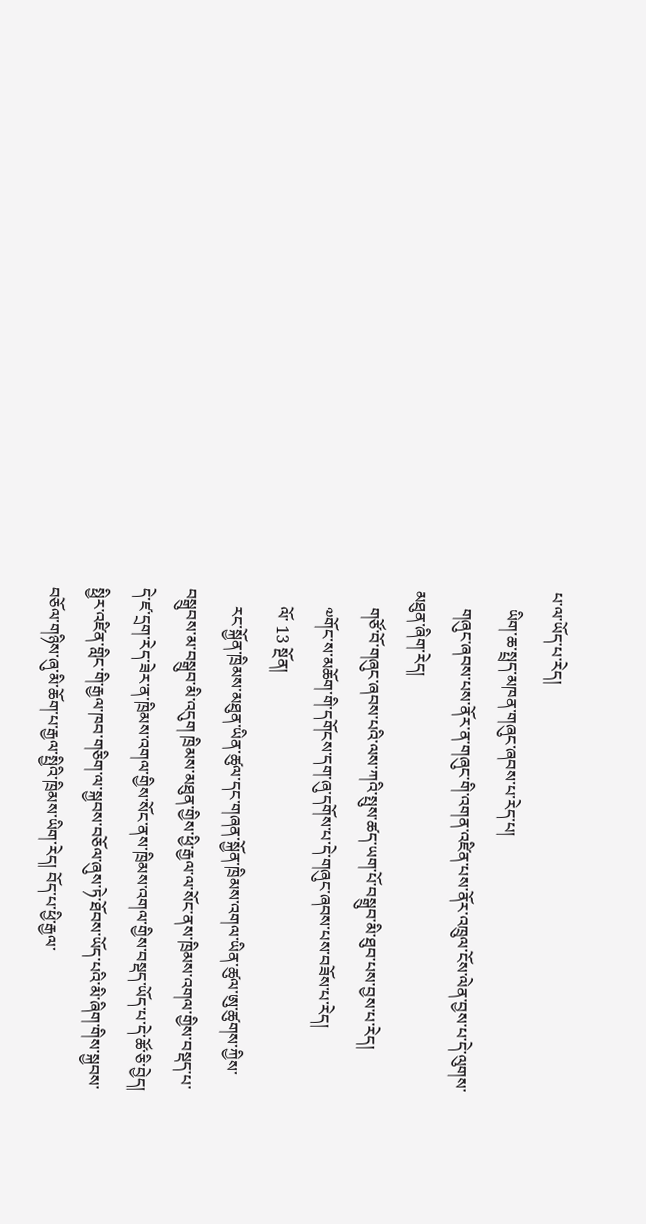པ་ལ་ཡོད་པ་རེད།
    ཡིག་ཆ་སྤྲད་མཁན་གཞུང་ཞབས་པ་རེད་པ།
    གཞུང་ཞབས་པས་ནོར་ན་གཞུང་གི་འགན་འཛིན་པས་ནོར་འཁྲུལ་ངོས་ལེན་བྱས་པ་དེ་ལུགས་མཐུན་ཞིག་རེད།
    གཙོ་བོ་གཞུང་ཞབས་པའི་ལས་ཀའི་སྤུས་ཚད་ཡག་པོ་བསྒྲུབ་མི་ཐུབ་པས་བྱས་པ་རེད།
    ༧གོང་ས་མཆོག་གི་དགོངས་དག་ཞུ་དགོས་པ་དེ་གཞུང་ཞབས་པས་བཟོས་པ་རེད།
    ལོ་ 13 སྔོན།
    རང་སྐྱོན་ཁྲིམས་མཐུན་ཡིན་ཚུལ་དང་གཞན་སྐྱོན་ཁྲིམས་འགལ་ཡིན་ཚུལ་ཨུ་ཚུགས་ཀྱིས་བསྒྲུབས་མ་བསྒྲུབ་མི་འདུག ཁྲིམས་མཐུན་གྱིས་ཕྱི་རྒྱལ་ལ་སོང་ནས་ཁྲིམས་འགལ་གྱིས་བསྡད་པ་དེ་ཛ་དྲག་རེད་ཟེར་ན་ཁྲིམས་འགལ་གྱིས་སོང་ནས་ཁྲིམས་འགལ་གྱིས་བསྡད་ཡོད་པ་དེ་ཚོ་ཅི་བྱེད། སྥྱིར་འཛིན་གླིང་གི་རྒྱལ་ཁབ་གཅིག་ལ་སྐྱབས་བཅོལ་ཞུས་ཏེ་ཐོབས་ཡོད་པའི་མི་ཞིག་གིས་སྐྱབས་བཅོལ་གཉིས་ཞུ་མི་ཆོག་པ་རྒྱལ་སྤྱིའི་ཁྲིམས་ཡིག་རེད། བོད་པ་ཕྱི་རྒྱལ་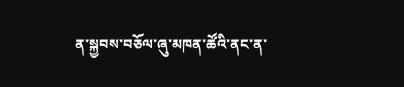ན་སྐྱབས་བཅོལ་ཞུ་མཁན་ཚོའི་ནང་ན་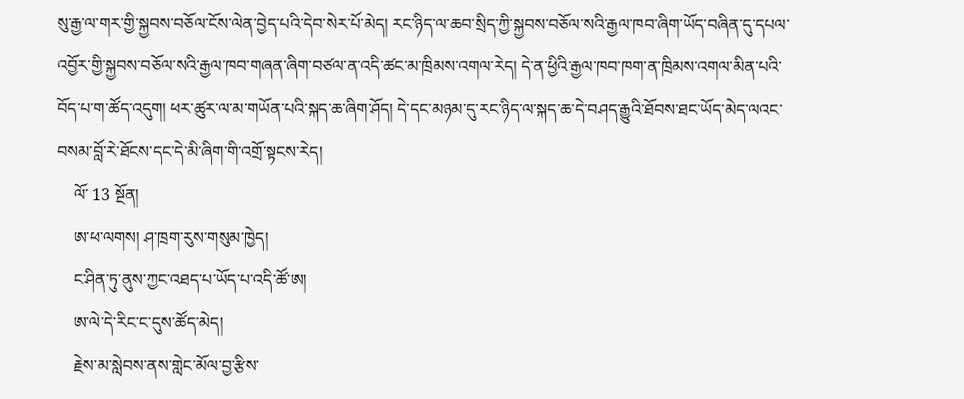སུ་རྒྱ་ལ་གར་གྱི་སྐྱབས་བཅོལ་ངོས་ལེན་བྱེད་པའི་དེབ་སེར་པོ་མེད། རང་ཉིད་ལ་ཆབ་སྲིད་ཀྱི་སྐྱབས་བཅོལ་སའི་རྒྱལ་ཁབ་ཞིག་ཡོད་བཞིན་དུ་དཔལ་འབྱོར་གྱི་སྐྱབས་བཅོལ་སའི་རྒྱལ་ཁབ་གཞན་ཞིག་བཙལ་ན་འདི་ཚང་མ་ཁྲིམས་འགལ་རེད། དེ་ན་ཕྱིའི་རྒྱལ་ཁབ་ཁག་ན་ཁྲིམས་འགལ་མིན་པའི་བོད་པ་ག་ཚོད་འདུག། ཕར་ཚུར་ལ་མ་གཡོན་པའི་སྐད་ཆ་ཞིག་ཤོད། དེ་དང་མཉམ་དུ་རང་ཉིད་ལ་སྐད་ཆ་དེ་བཤད་རྒྱུའི་ཐོབས་ཐང་ཡོད་མེད་ལའང་བསམ་བློ་རེ་ཐོངས་དང་དེ་མི་ཞིག་གི་འགྲོ་སྟངས་རེད།
    ལོ་ 13 སྔོན།
    ཨ་ཕ་ལགས། ཤ་ཁྲག་རུས་གསུམ་ཁྱེད།
    ང་ཤིན་ཏུ་ནུས་ཀྱང་འཐད་པ་ཡོད་པ་འདི་ཚོ་ཨ།
    ཨ་ལེ་དེ་རིང་ང་དུས་ཚོད་མེད།
    རྗེས་མ་སླེབས་ནས་གླེང་མོལ་བྱ་རྩིས་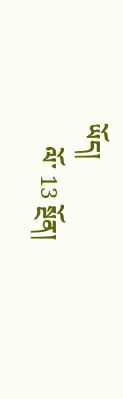ཡོད།
    ལོ་ 13 སྔོན།